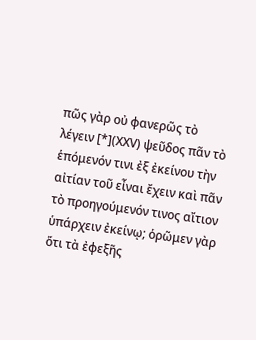πῶς γὰρ οὐ φανερῶς τὸ λέγειν [*](ΧΧV) ψεῦδος πᾶν τὸ ἑπόμενόν τινι ἐξ ἐκείνου τὴν αἰτίαν τοῦ εἶναι ἔχειν καὶ πᾶν τὸ προηγούμενόν τινος αἴτιον ὑπάρχειν ἐκείνῳ; ὁρῶμεν γὰρ ὅτι τὰ ἐφεξῆς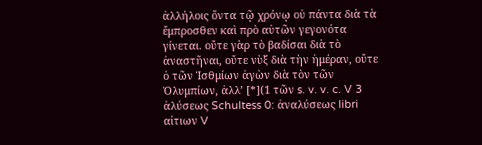ἀλλήλοις ὄντα τῷ χρόνῳ οὐ πάντα διὰ τὰ ἔμπροσθεν καὶ πρὸ αὐτῶν γεγονότα γίνεται. οὔτε γὰρ τὸ βαδίσαι διὰ τὸ ἀναστῆναι, οὔτε νὺξ διὰ τὴν ἡμέραν, οὔτε ὁ τῶν Ἰσθμίων ἀγὼν διὰ τὸν τῶν Ὀλυμπίων, ἀλλ’ [*](1 τῶν s. v. v. c. V 3 ἀλύσεως Schultess 0: ἀναλύσεως libri αἰτιων V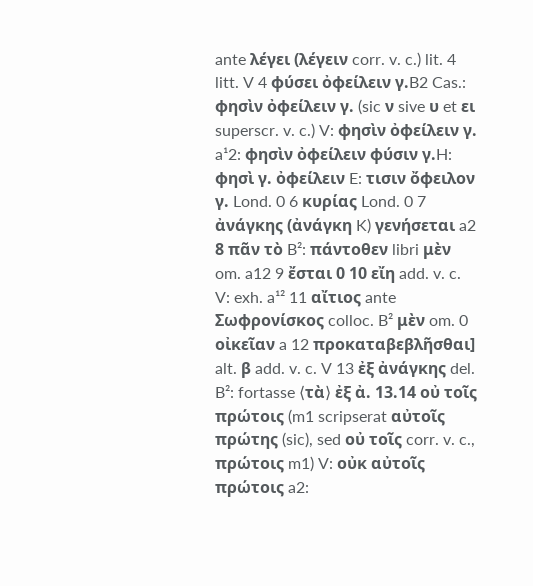ante λέγει (λέγειν corr. v. c.) lit. 4 litt. V 4 φύσει ὀφείλειν γ.B2 Cas.: φησὶν ὀφείλειν γ. (sic ν sive υ et ει superscr. v. c.) V: φησὶν ὀφείλειν γ. a¹2: φησὶν ὀφείλειν φύσιν γ.H: φησὶ γ. ὀφείλειν E: τισιν ὄφειλον γ. Lond. 0 6 κυρίας Lond. 0 7 ἀνάγκης (ἀνάγκη K) γενήσεται a2 8 πᾶν τὸ B²: πάντοθεν libri μὲν om. a12 9 ἔσται 0 10 εἴη add. v. c. V: exh. a¹² 11 αἴτιος ante Σωφρονίσκος colloc. B² μὲν om. 0 οἰκεῖαν a 12 προκαταβεβλῆσθαι] alt. β add. v. c. V 13 ἐξ ἀνάγκης del. B²: fortasse ⟨τὰ⟩ ἐξ ἀ. 13.14 οὐ τοῖς πρώτοις (m1 scripserat αὐτοῖς πρώτης (sic), sed οὐ τοῖς corr. v. c., πρώτοις m1) V: οὐκ αὐτοῖς πρώτοις a2: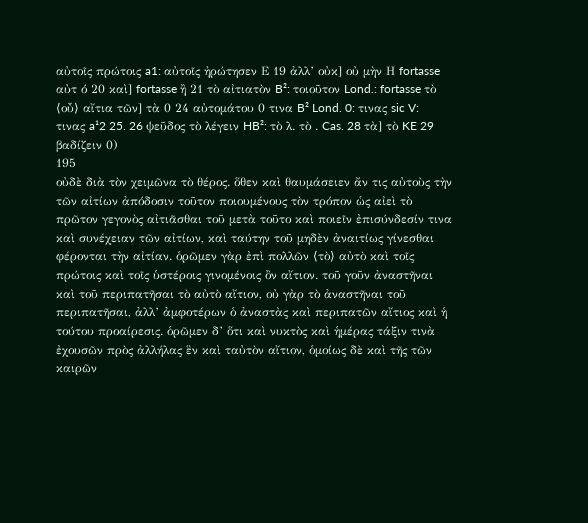αὐτοῖς πρώτοις a1: αὐτοῖς ἠρώτησεν Ε 19 ἀλλ’ οὐκ] οὐ μὴν Η fortasse αὐτ ό 20 καὶ] fortasse ἢ 21 τὸ αἰτιατὸν B²: τοιοῦτον Lond.: fortasse τὸ ⟨οὖ⟩ αἴτια τῶν] τὰ 0 24 αὐτομάτου 0 τινα B² Lond. 0: τινας sic V: τινας a¹2 25. 26 ψεῦδος τὸ λέγειν HB²: τὸ λ. τὸ . Cas. 28 τὰ] τὸ KE 29 βαδίζειν 0)
195
οὐδὲ διὰ τὸν χειμῶνα τὸ θέρος. ὅθεν καὶ θαυμάσειεν ἄν τις αὐτοὺς τὴν τῶν αἰτίων ἀπόδοσιν τοῦτον ποιουμένους τὸν τρόπον ὡς αἰεὶ τὸ πρῶτον γεγονὸς αἰτιᾶσθαι τοῦ μετὰ τοῦτο καὶ ποιεῖν ἐπισύνδεσίν τινα καὶ συνέχειαν τῶν αἰτίων, καὶ ταύτην τοῦ μηδὲν ἀναιτίως γίνεσθαι φέρονται τὴν αἰτίαν. ὁρῶμεν γὰρ ἐπὶ πολλῶν ⟨τὸ⟩ αὐτὸ καὶ τοῖς πρώτοις καὶ τοῖς ὑστέροις γινομένοις ὂν αἴτιον. τοῦ γοῦν ἀναστῆναι καὶ τοῦ περιπατῆσαι τὸ αὐτὸ αἴτιον, οὐ γὰρ τὸ ἀναστῆναι τοῦ περιπατῆσαι, ἀλλ’ ἀμφοτέρων ὁ ἀναστὰς καὶ περιπατῶν αἴτιος καὶ ἡ τούτου προαίρεσις. ὁρῶμεν δ’ ὅτι καὶ νυκτὸς καὶ ἡμέρας τάξιν τινὰ ἐχουσῶν πρὸς ἀλλήλας ἓν καὶ ταὐτὸν αἴτιον, ὁμοίως δὲ καὶ τῆς τῶν καιρῶν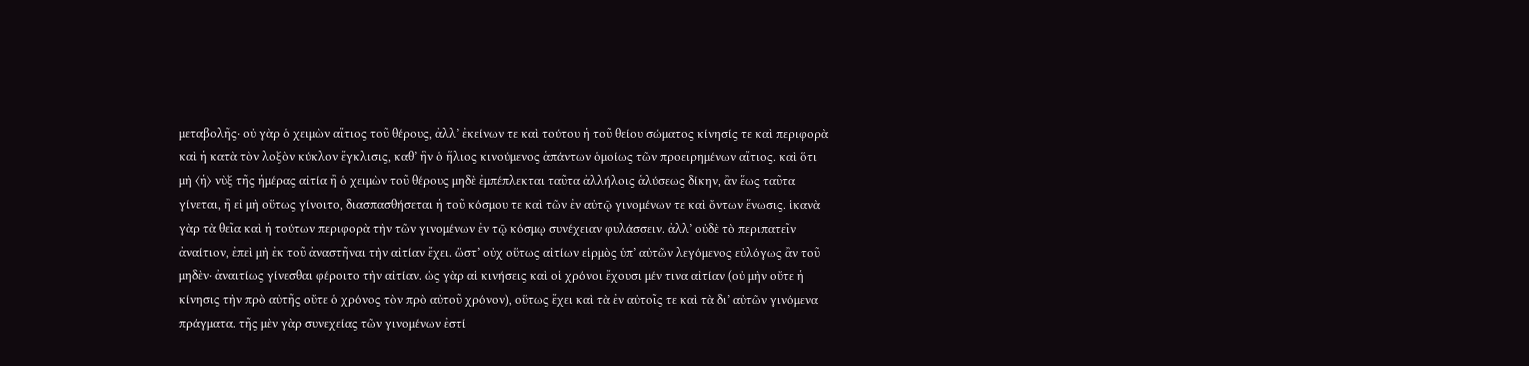μεταβολῆς· οὐ γὰρ ὁ χειμὼν αἴτιος τοῦ θέρους, ἀλλ’ ἐκείνων τε καὶ τούτου ἡ τοῦ θείου σώματος κίνησίς τε καὶ περιφορὰ καὶ ἡ κατὰ τὸν λοξὸν κύκλον ἔγκλισις, καθ’ ἣν ὁ ἥλιος κινούμενος ἁπάντων ὁμοίως τῶν προειρημένων αἴτιος. καὶ ὅτι μὴ ⟨ἡ⟩ νὺξ τῆς ἡμέρας αἰτία ἢ ὁ χειμὼν τοῦ θέρους μηδὲ ἐμπέπλεκται ταῦτα ἀλλήλοις ἁλύσεως δίκην, ἂν ἕως ταῦτα γίνεται, ἢ εἰ μὴ οὕτως γίνοιτο, διασπασθήσεται ἡ τοῦ κόσμου τε καὶ τῶν ἐν αὐτῷ γινομένων τε καὶ ὄντων ἕνωσις. ἱκανὰ γὰρ τὰ θεῖα καὶ ἡ τούτων περιφορὰ τὴν τῶν γινομένων ἐν τῷ κόσμῳ συνέχειαν φυλάσσειν. ἀλλ’ οὐδὲ τὸ περιπατεῖν ἀναίτιον, ἐπεὶ μὴ ἐκ τοῦ ἀναστῆναι τὴν αἰτίαν ἔχει. ὥστ’ οὐχ οὕτως αἰτίων εἱρμὸς ὑπ’ αὐτῶν λεγόμενος εὐλόγως ἂν τοῦ μηδὲν· ἀναιτίως γίνεσθαι φέροιτο τὴν αἰτίαν. ὡς γὰρ αἱ κινήσεις καὶ οἱ χρόνοι ἔχουσι μέν τινα αἰτίαν (οὐ μὴν οὔτε ἡ κίνησις τὴν πρὸ αὐτῆς οὔτε ὁ χρόνος τὸν πρὸ αὐτοῦ χρόνον), οὕτως ἔχει καὶ τὰ ἐν αὐτοῖς τε καὶ τὰ δι’ αὐτῶν γινόμενα πράγματα. τῆς μὲν γὰρ συνεχείας τῶν γινομένων ἐστί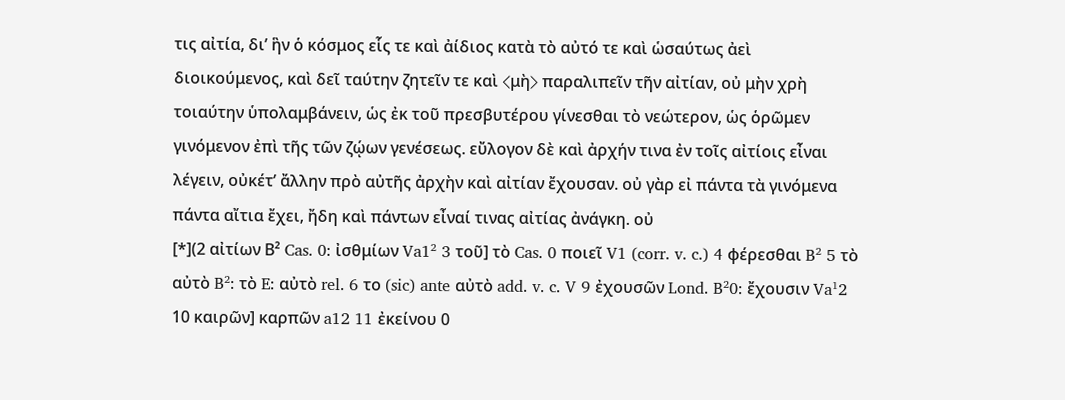τις αἰτία, δι’ ἣν ὁ κόσμος εἷς τε καὶ ἀίδιος κατὰ τὸ αὐτό τε καὶ ὡσαύτως ἀεὶ διοικούμενος, καὶ δεῖ ταύτην ζητεῖν τε καὶ ⟨μὴ⟩ παραλιπεῖν τῆν αἰτίαν, οὐ μὴν χρὴ τοιαύτην ὑπολαμβάνειν, ὡς ἐκ τοῦ πρεσβυτέρου γίνεσθαι τὸ νεώτερον, ὡς ὁρῶμεν γινόμενον ἐπὶ τῆς τῶν ζῴων γενέσεως. εὔλογον δὲ καὶ ἀρχήν τινα ἐν τοῖς αἰτίοις εἶναι λέγειν, οὐκέτ’ ἄλλην πρὸ αὐτῆς ἀρχὴν καὶ αἰτίαν ἔχουσαν. οὐ γὰρ εἰ πάντα τὰ γινόμενα πάντα αἴτια ἔχει, ἤδη καὶ πάντων εἶναί τινας αἰτίας ἀνάγκη. οὐ
[*](2 αἰτίων Β² Cas. 0: ἰσθμίων Va1² 3 τοῦ] τὸ Cas. 0 ποιεῖ V1 (corr. v. c.) 4 φέρεσθαι B² 5 τὸ αὐτὸ B²: τὸ E: αὐτὸ rel. 6 το (sic) ante αὐτὸ add. v. c. V 9 ἐχουσῶν Lond. B²0: ἔχουσιν Va¹2 10 καιρῶν] καρπῶν a12 11 ἐκείνου 0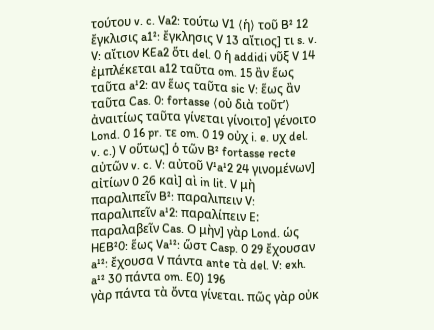τούτου v. c. Va2: τούτω V1 ⟨ἡ⟩ τοῦ B² 12 ἔγκλισις a1²: ἔγκλησις V 13 αἴτιος] τι s. v. V: αἴτιον KEa2 ὅτι del. 0 ἡ addidi νῦξ V 14 ἐμπλέκεται a12 ταῦτα om. 15 ἂν ἕως ταῦτα a¹2: αν ἕως ταῦτα sic V: ἕως ἂν ταῦτα Cas. 0: fortasse ⟨οὐ διὰ τοῦτ’⟩ ἀναιτίως ταῦτα γίνεται γίνοιτο] γένοιτο Lond. 0 16 pr. τε om. 0 19 οὐχ i. e. υχ del. v. c.) V οὕτως] ὁ τῶν B² fortasse recte αὐτῶν v. c. V: αὐτοῦ V¹a¹2 24 γινομένων] αἰτίων 0 26 καὶ] αὶ in lit. V μὴ παραλιπεῖν B²: παραλιπειν V: παραλιπεῖν a¹2: παραλίπειν Ε: παραλαβεῖν Cas. Ο μὴν] γὰρ Lond. ὡς HEB²0: ἕως Va¹²: ὥστ Casp. 0 29 ἔχουσαν a¹²: ἔχουσα V πάντα ante τὰ del. V: exh. a¹² 30 πάντα om. E0) 196
γὰρ πάντα τὰ ὄντα γίνεται. πῶς γὰρ οὐκ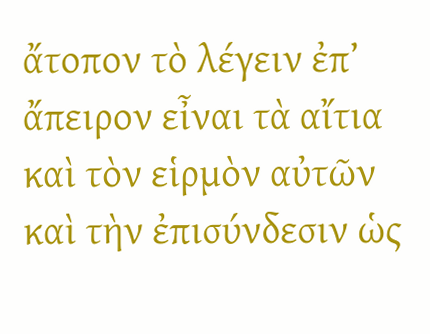ἄτοπον τὸ λέγειν ἐπ’ ἄπειρον εἶναι τὰ αἴτια καὶ τὸν εἱρμὸν αὐτῶν καὶ τὴν ἐπισύνδεσιν ὡς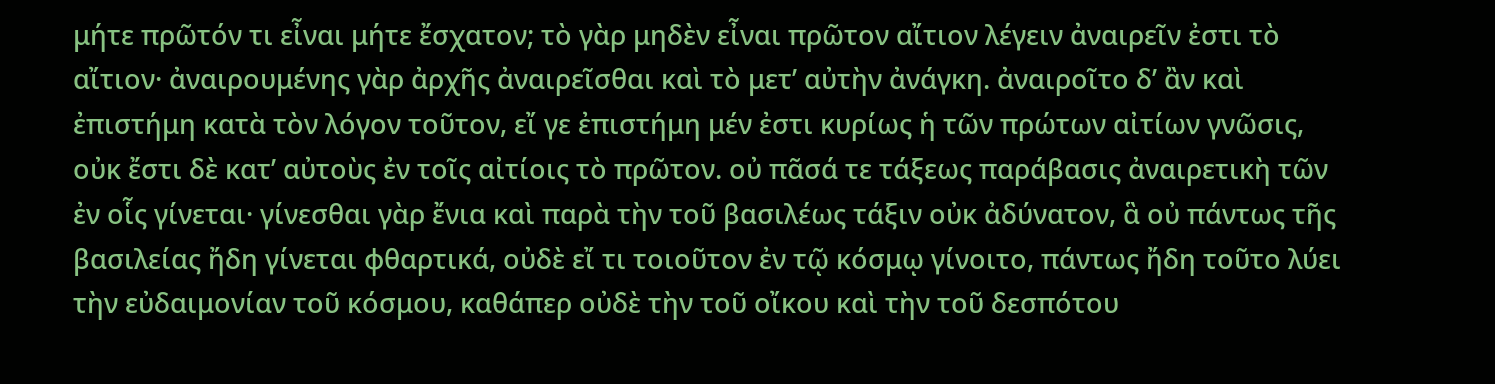μήτε πρῶτόν τι εἶναι μήτε ἔσχατον; τὸ γὰρ μηδὲν εἶναι πρῶτον αἴτιον λέγειν ἀναιρεῖν ἐστι τὸ αἴτιον· ἀναιρουμένης γὰρ ἀρχῆς ἀναιρεῖσθαι καὶ τὸ μετ’ αὐτὴν ἀνάγκη. ἀναιροῖτο δ’ ἂν καὶ ἐπιστήμη κατὰ τὸν λόγον τοῦτον, εἴ γε ἐπιστήμη μέν ἐστι κυρίως ἡ τῶν πρώτων αἰτίων γνῶσις, οὐκ ἔστι δὲ κατ’ αὐτοὺς ἐν τοῖς αἰτίοις τὸ πρῶτον. οὐ πᾶσά τε τάξεως παράβασις ἀναιρετικὴ τῶν ἐν οἷς γίνεται· γίνεσθαι γὰρ ἔνια καὶ παρὰ τὴν τοῦ βασιλέως τάξιν οὐκ ἀδύνατον, ἃ οὐ πάντως τῆς βασιλείας ἤδη γίνεται φθαρτικά, οὐδὲ εἴ τι τοιοῦτον ἐν τῷ κόσμῳ γίνοιτο, πάντως ἤδη τοῦτο λύει τὴν εὐδαιμονίαν τοῦ κόσμου, καθάπερ οὐδὲ τὴν τοῦ οἴκου καὶ τὴν τοῦ δεσπότου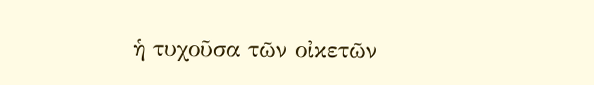ἡ τυχοῦσα τῶν οἰκετῶν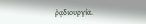ῥᾳδιουργία.